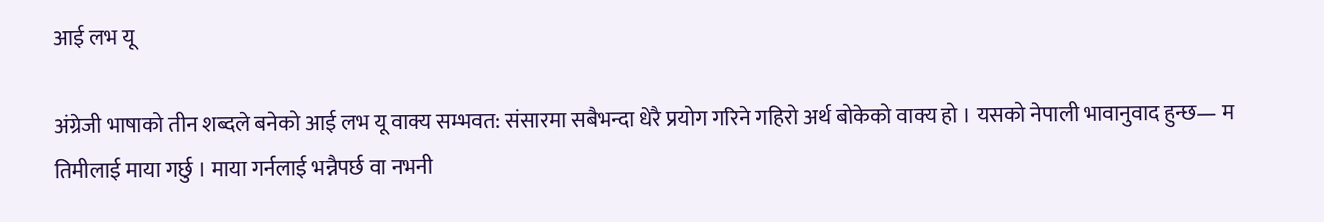आई लभ यू

अंग्रेजी भाषाको तीन शब्दले बनेको आई लभ यू वाक्य सम्भवत: संसारमा सबैभन्दा धेरै प्रयोग गरिने गहिरो अर्थ बोकेको वाक्य हो । यसको नेपाली भावानुवाद हुन्छ— म तिमीलाई माया गर्छु । माया गर्नलाई भन्नैपर्छ वा नभनी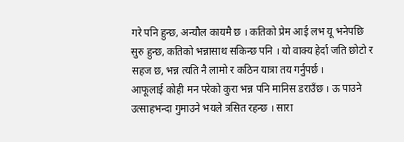गरे पनि हुन्छ, अन्यौल कायमै छ । कतिको प्रेम आई लभ यू भनेपछि सुरु हुन्छ, कतिको भन्नासाथ सकिन्छ पनि । यो वाक्य हेर्दा जति छोटो र सहज छ, भन्न त्यति नै लामो र कठिन यात्रा तय गर्नुपर्छ ।
आफूलाई कोही मन परेको कुरा भन्न पनि मानिस डराउँछ । ऊ पाउने उत्साहभन्दा गुमाउने भयले त्रसित रहन्छ । सारा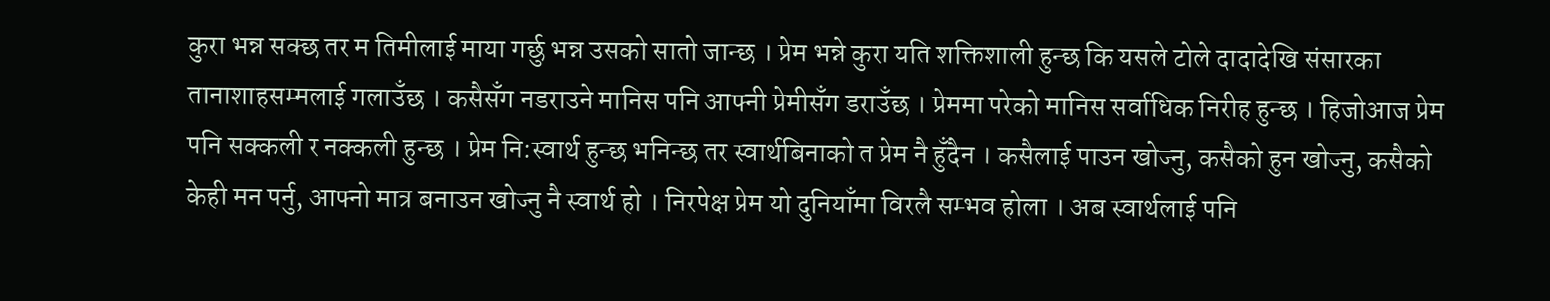कुरा भन्न सक्छ तर म तिमीलाई माया गर्छु भन्न उसको सातो जान्छ । प्रेम भन्ने कुरा यति शक्तिशाली हुन्छ कि यसले टोले दादादेखि संसारका तानाशाहसम्मलाई गलाउँछ । कसैसँग नडराउने मानिस पनि आफ्नी प्रेमीसँग डराउँछ । प्रेममा परेको मानिस सर्वाधिक निरीह हुन्छ । हिजोआज प्रेम पनि सक्कली र नक्कली हुन्छ । प्रेम नि:स्वार्थ हुन्छ भनिन्छ तर स्वार्थबिनाको त प्रेम नै हुँदैन । कसैलाई पाउन खोज्नु, कसैको हुन खोज्नु, कसैको केही मन पर्नु, आफ्नो मात्र बनाउन खोज्नु नै स्वार्थ हो । निरपेक्ष प्रेम यो दुनियाँमा विरलै सम्भव होला । अब स्वार्थलाई पनि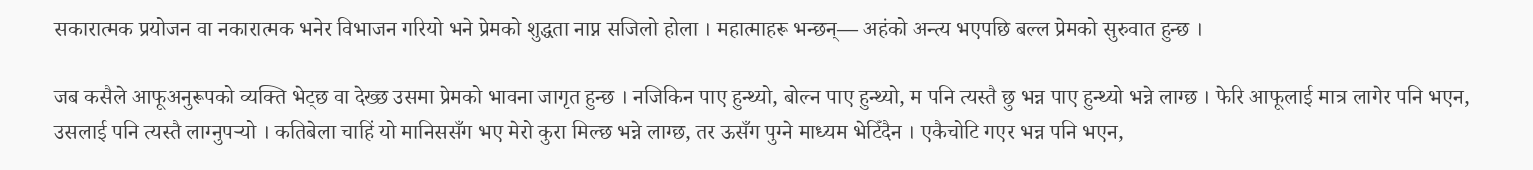सकारात्मक प्रयोजन वा नकारात्मक भनेर विभाजन गरियो भने प्रेमको शुद्धता नाप्न सजिलो होला । महात्माहरू भन्छन्— अहंको अन्त्य भएपछि बल्ल प्रेमको सुरुवात हुन्छ ।

जब कसैले आफूअनुरूपको व्यक्ति भेट्छ वा देख्छ उसमा प्रेमको भावना जागृत हुन्छ । नजिकिन पाए हुन्थ्यो, बोल्न पाए हुन्थ्यो, म पनि त्यस्तै छु भन्न पाए हुन्थ्यो भन्ने लाग्छ । फेरि आफूलाई मात्र लागेर पनि भएन, उसलाई पनि त्यस्तै लाग्नुपर्‍यो । कतिबेला चाहिं यो मानिससँग भए मेरो कुरा मिल्छ भन्ने लाग्छ, तर ऊसँग पुग्ने माध्यम भेटिँदैन । एकैचोटि गएर भन्न पनि भएन,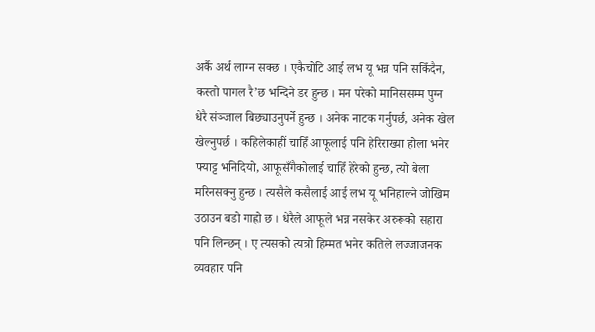अर्कै अर्थ लाग्न सक्छ । एकैचोटि आई लभ यू भन्न पनि सकिँदैन, कस्तो पागल रै’छ भन्दिने डर हुन्छ । मन परेको मानिससम्म पुग्न धेरै संञ्जाल बिछ्याउनुपर्ने हुन्छ । अनेक नाटक गर्नुपर्छ, अनेक खेल खेल्नुपर्छ । कहिलेकाहीं चाहिँ आफूलाई पनि हेरिराख्या होला भनेर फ्याट्ट भनिदियो, आफूसँगैकोलाई चाहिँ हेरेको हुन्छ, त्यो बेला मरिनसक्नु हुन्छ । त्यसैले कसैलाई आई लभ यू भनिहाल्ने जोखिम उठाउन बडो गाह्रो छ । धेरैले आफूले भन्न नसकेर अरुरूको सहारा पनि लिन्छन् । ए त्यसको त्यत्रो हिम्मत भनेर कतिले लज्जाजनक व्यवहार पनि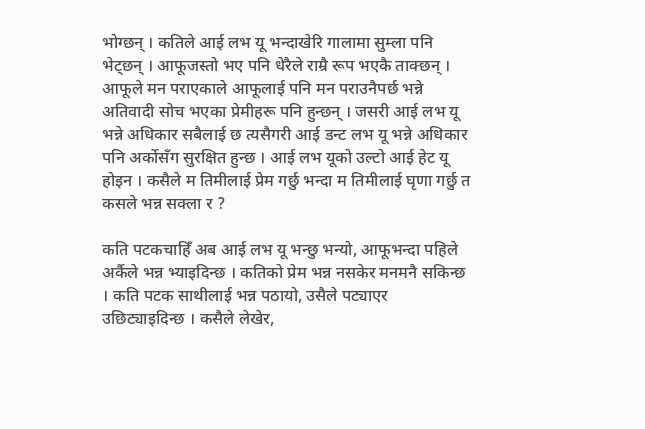भोग्छन् । कतिले आई लभ यू भन्दाखेरि गालामा सुम्ला पनि भेट्छन् । आफूजस्तो भए पनि धेरैले राम्रै रूप भएकै ताक्छन् । आफूले मन पराएकाले आफूलाई पनि मन पराउनैपर्छ भन्ने अतिवादी सोच भएका प्रेमीहरू पनि हुन्छन् । जसरी आई लभ यू भन्ने अधिकार सबैलाई छ त्यसैगरी आई डन्ट लभ यू भन्ने अधिकार पनि अर्कोसँग सुरक्षित हुन्छ । आई लभ यूको उल्टो आई हेट यू होइन । कसैले म तिमीलाई प्रेम गर्छु भन्दा म तिमीलाई घृणा गर्छु त कसले भन्न सक्ला र ?

कति पटकचाहिँ अब आई लभ यू भन्छु भन्यो, आफूभन्दा पहिले अर्कैले भन्न भ्याइदिन्छ । कतिको प्रेम भन्न नसकेर मनमनै सकिन्छ । कति पटक साथीलाई भन्न पठायो, उसैले पट्याएर उछिट्याइदिन्छ । कसैले लेखेर,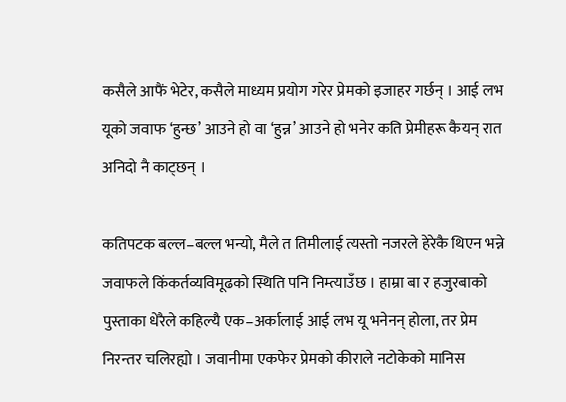कसैले आफैं भेटेर, कसैले माध्यम प्रयोग गरेर प्रेमको इजाहर गर्छन् । आई लभ यूको जवाफ ‘हुन्छ’ आउने हो वा ‘हुन्न’ आउने हो भनेर कति प्रेमीहरू कैयन् रात अनिदो नै काट्छन् ।

कतिपटक बल्ल–बल्ल भन्यो, मैले त तिमीलाई त्यस्तो नजरले हेरेकै थिएन भन्ने जवाफले किंकर्तव्यविमूढको स्थिति पनि निम्त्याउँछ । हाम्रा बा र हजुरबाको पुस्ताका धेरैले कहिल्यै एक–अर्कालाई आई लभ यू भनेनन् होला, तर प्रेम निरन्तर चलिरह्यो । जवानीमा एकफेर प्रेमको कीराले नटोकेको मानिस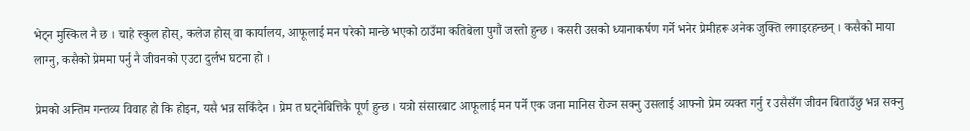भेट्न मुस्किल नै छ । चाहे स्कुल होस्, कलेज होस् वा कार्यालय, आफूलाई मन परेको मान्छे भएको ठाउँमा कतिबेला पुगौं जस्तो हुन्छ । कसरी उसको ध्यानाकर्षण गर्ने भनेर प्रेमीहरू अनेक जुक्ति लगाइरहन्छन् । कसैको माया लाग्नु, कसैको प्रेममा पर्नु नै जीवनको एउटा दुर्लभ घटना हो ।

प्रेमको अन्तिम गन्तव्य विवाह हो कि होइन, यसै भन्न सकिँदैन । प्रेम त घट्नेबित्तिकै पूर्ण हुन्छ । यत्रो संसारबाट आफूलाई मन पर्ने एक जना मानिस रोज्न सक्नु उसलाई आफ्नो प्रेम व्यक्त गर्नु र उसैसँग जीवन बिताउँछु भन्न सक्नु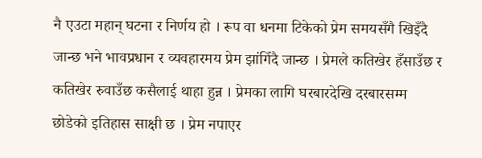नै एउटा महान् घटना र निर्णय हो । रूप वा धनमा टिकेको प्रेम समयसँगै खिइँदै जान्छ भने भावप्रधान र व्यवहारमय प्रेम झांगिँदै जान्छ । प्रेमले कतिखेर हँसाउँछ र कतिखेर रुवाउँछ कसैलाई थाहा हुन्न । प्रेमका लागि घरबारदेखि दरबारसम्म छोडेको इतिहास साक्षी छ । प्रेम नपाएर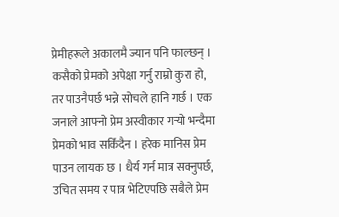प्रेमीहरूले अकालमै ज्यान पनि फाल्छन् । कसैको प्रेमको अपेक्षा गर्नु राम्रो कुरा हो, तर पाउनैपर्छ भन्ने सोचले हानि गर्छ । एक जनाले आफ्नो प्रेम अस्वीकार गर्‍यो भन्दैमा प्रेमको भाव सकिँदैन । हरेक मानिस प्रेम पाउन लायक छ । धैर्य गर्न मात्र सक्नुपर्छ, उचित समय र पात्र भेटिएपछि सबैले प्रेम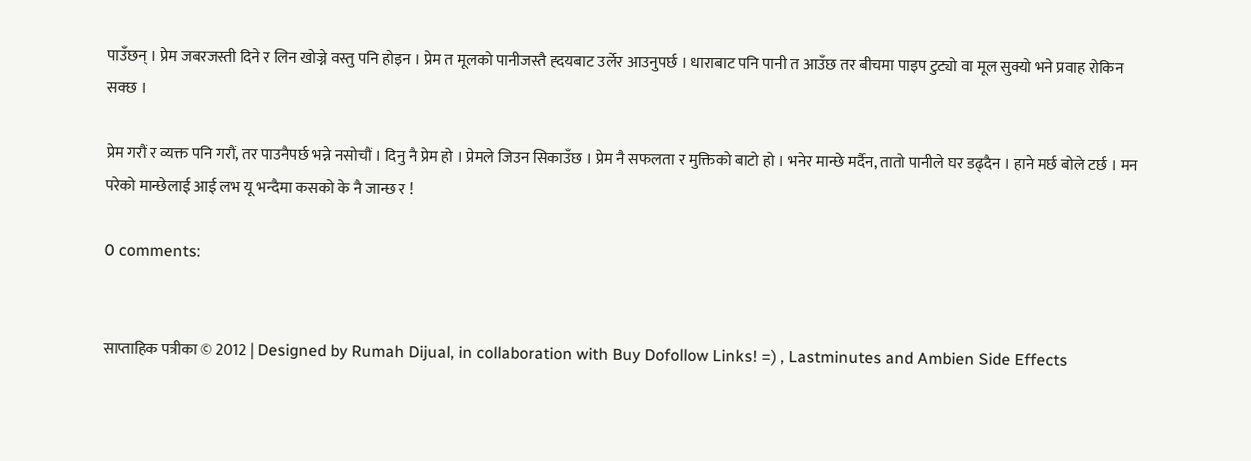पाउँछन् । प्रेम जबरजस्ती दिने र लिन खोज्ने वस्तु पनि होइन । प्रेम त मूलको पानीजस्तै ह्दयबाट उर्लेर आउनुपर्छ । धाराबाट पनि पानी त आउँछ तर बीचमा पाइप टुट्यो वा मूल सुक्यो भने प्रवाह रोकिन सक्छ ।

प्रेम गरौं र व्यक्त पनि गरौं, तर पाउनैपर्छ भन्ने नसोचौं । दिनु नै प्रेम हो । प्रेमले जिउन सिकाउँछ । प्रेम नै सफलता र मुक्तिको बाटो हो । भनेर मान्छे मर्दैन, तातो पानीले घर डढ्दैन । हाने मर्छ बोले टर्छ । मन परेको मान्छेलाई आई लभ यू भन्दैमा कसको के नै जान्छ र !

0 comments:


साप्ताहिक पत्रीका © 2012 | Designed by Rumah Dijual, in collaboration with Buy Dofollow Links! =) , Lastminutes and Ambien Side Effects